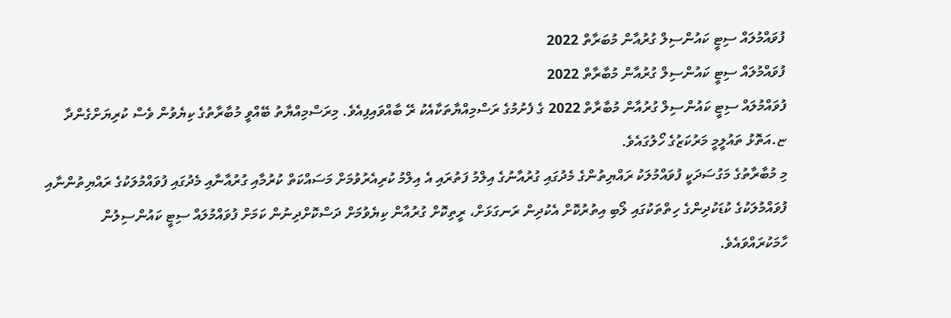ފުވައްމުލައް ސިޓީ ކައުންސިލް ގުރުއާން މުބަރާތް 2022
ފުވައްމުލައް ސިޓީ ކައުންސިލް ގުރުއާން މުބާރާތް 2022
ފުވައްމުލައް ސިޓީ ކައުންސިލް ގުރުއާން މުބާރާތް 2022 ގެ ފެށުމުގެ ރަސްމިއްޔާތަކާއެކު ރޭ ބާއްވައިފިއެވެ. މިރަސްމިއްޔާތު ބޭއްވީ މުބާރާތުގެ ކިޔެވުން ވެސް ކުރިޔަށްގެންދާ ޏ.އަތޮޅު ތައުލީމީ މަރުކަޒުގެ ހޯލުގައެވެ.
މި މުބާރާތުގެ މަގުސަދަކީ ފުވައްމުލަކު ރައްޔިތުންގެ މެދުގައި ގުރުއާނުގެ އިލްމު ފަތުރައި އެ އިލްމު ކުރިއެރުވުމަށް މަސައްކަތް ކުރުމާއި ގުރުއާނާއި މެދުގައި ފުވައްމުލަކުގެ ރައްޔިތުންނާއި ފުވައްމުލަކުގެ ކުޑަކުދިންގެ ހިތްތަކުގައި ލޯބި އިތުރުކޮށް އެކުދިން ރަނގަޅަށް، ރީތިކޮށް ގުރުއާން ކިޔެވުމަށް ދަސްކޮށްދިނުން ކަމަށް ފުވައްމުލައް ސިޓީ ކައުންސިލުން ހާމަކުރައްވައެވެ.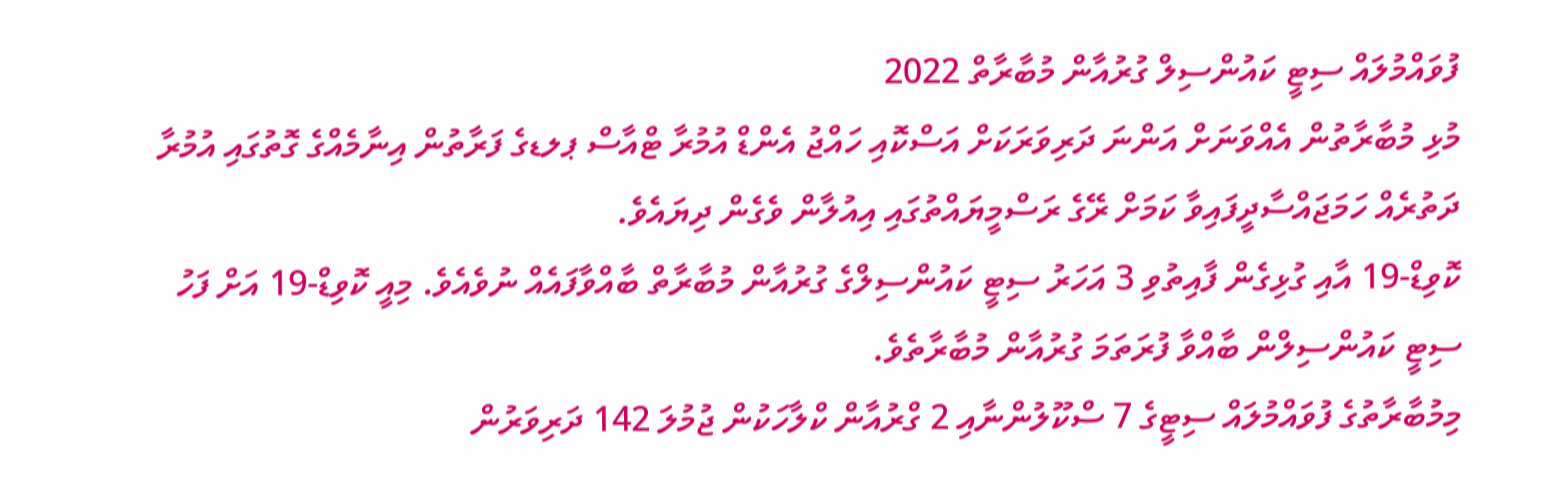ފުވައްމުލައް ސިޓީ ކައުންސިލް ގުރުއާން މުބާރާތް 2022
މުޅި މުބާރާތުން އެއްވަނަށް އަންނަ ދަރިވަރަކަށް އަސްކޮއި ހައްޖު އެންޑް އުމުރާ ޓްއާސް ޕލޑގެ ފަރާތުން އިނާމެއްގެ ގޮތުގައި އުމުރާ ދަތުރެއް ހަމަޖައްސާދީފައިވާ ކަމަށް ރޭގެ ރަސްމީޔައްތުގައި އިއުލާން ވެގެން ދިޔައެވެ.
ކޮވިޑް-19 އާއި ގުޅިގެން ފާއިތުވި 3 އަހަރު ސިޓީ ކައުންސިލްގެ ގުރުއާން މުބާރާތް ބާއްވާފައެއް ނުވެއެވެ. މިއީ ކޮވިޑް-19 އަށް ފަހު ސިޓީ ކައުންސިލްން ބާއްވާ ފުރަތަމަ ގުރުއާން މުބާރާތެވެ.
މިމުބާރާތުގެ ފުވައްމުލައް ސިޓީގެ 7 ސްކޫލުންނާއި 2 ގްރުއާން ކްލާހަކުން ޖުމުލަ 142 ދަރިވަރުން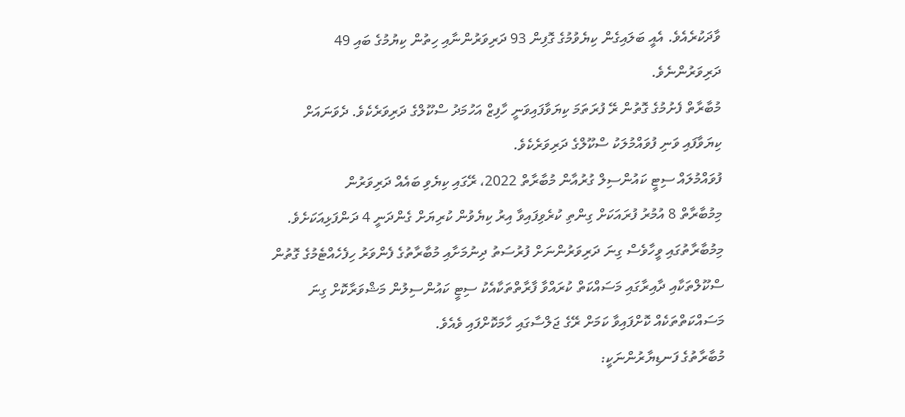ވާދަކުރެއެވެ. އެއީ ބަލައިގެން ކިޔެވުމުގެ ގޮފިން 93 ދަރިވަރުންނާއި ހިތުން ކިޔުމުގެ ބައި 49 ދަރިވަރުންނެވެ.
މުބާރާތް ފެށުމުގެ ގޮތުން ރޭ ފުރަތަމަ ކިޔަވާފައިވަނީ ހާފިޒް އަހުމަދު ސްކޫލްގެ ދަރިވަރެކެވެ. ދެވަނައަށް ކިޔަވާފައި ވަނި ފުވައްމުލަކު ސްކޫލްގެ ދަރިވަރެކެވެ.
ފުވައްމުލައް ސިޓީ ކައުންސިލް ގުރުއާން މުބާރާތް 2022، ރޭގައި ކިޔެވި ބައެއް ދަރިވަރުން
މިމުބާރާތް 8 އުމުރު ފުރައަކަށް ގިންތި ކުރެވިފައިވާ އިރު ކިޔެވުން ކުރިޔަށް ގެންދަނީ 4 ދަންފަޅިއަކަށެވެ. މިމުބާރާތުގައި ވީހާވެސް ގިނަ ދަރިވަރުންނަށް ފުރުސަތު ދިނުމަށާއި މުބާރާތުގެ ފެންވަރު ހިފެހެއްޓެމުގެ ގޮތުން ސްކޫލްތަކާއި ދާއިރާގައި މަސައްކަތް ކުރައްވާ ފާރާތްތަކާއެކު ސިޓީ ކައުންސިލުން މަޝްވަރާކޮށް ގިނަ މަސައްކަތްތަކެއް ކޮށްފައިވާ ކަމަށް ރޭގެ ޖަލްސާގައި ހާމަކޮށްފައި ވެއެވެ.
މުބާރާތުގެ ފަނޑިޔާރުންނަކީ: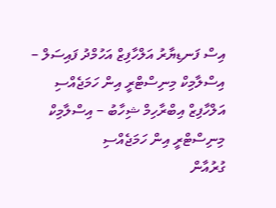އިސް ފަނޑިޔާރު އަލްހާފިޒް އަހުމްދު ފައިސަލް – އިސްލާމިކް މިނިސްޓްރީ އިން ހަމަޖެއްސި
އަލްހާފިޒް އިބްރާހިމް ޝިހާބު – އިސްލާމިކް މިނިސްޓްރީ އިން ހަމަޖެއްސި
ގުރުއާން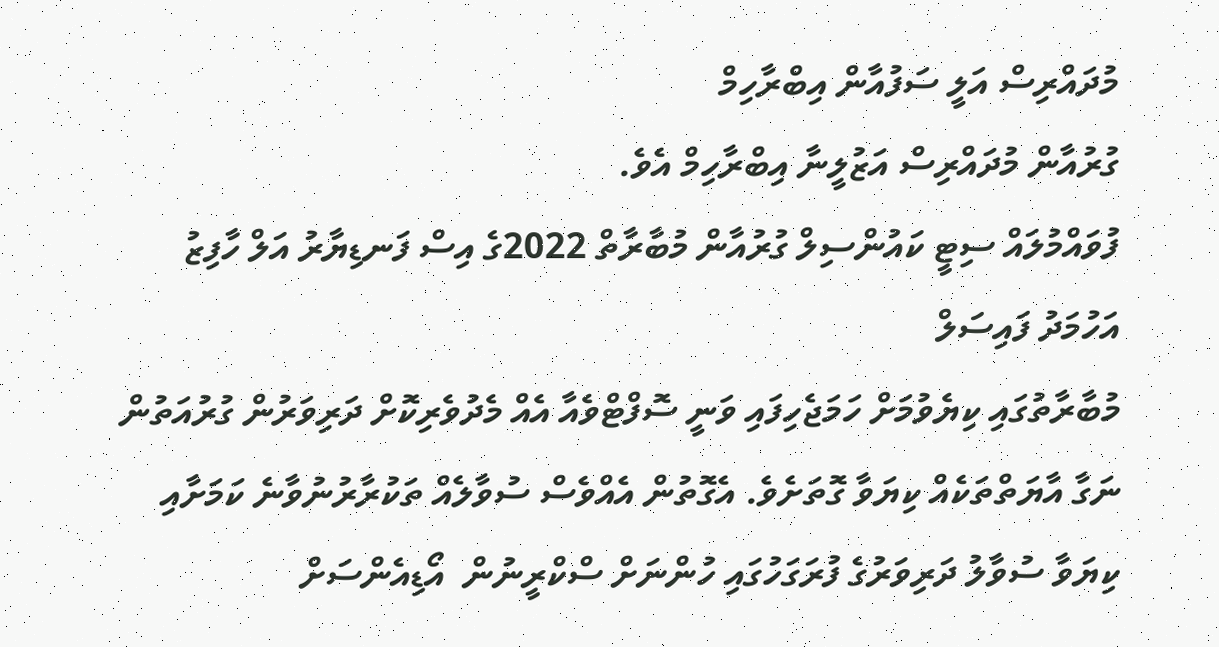މުދައްރިސް އަލީ ސަފުއާން އިބްރާހިމް
ގުރުއާން މުދައްރިސް އަޒުލީނާ އިބްރާހިމް އެވެ.
ފުވައްމުލައް ސިޓީ ކައުންސިލް ގުރުއާން މުބާރާތް 2022ގެ އިސް ފަނޑިޔާރު އަލް ހާފިޒު އަހުމަދު ފައިސަލް
މުބާރާތުގައި ކިޔެވުމަށް ހަމަޖެހިފައި ވަނީ ސޮފްޓްވެއާ އެއް މެދުވެރިކޮށް ދަރިވަރުން ގުރުއަތުން ނަގާ އާޔަތްތަކެއް ކިޔަވާ ގޮތަށެވެ. އެގޮތުން އެއްވެސް ސުވާލެއް ތަކުރާރުނުވާނެ ކަމަށާއި ކިޔަވާ ސުވާލު ދަރިވަރުގެ ފުރަގަހުގައި ހުންނަށް ސްކްރީނުން  އޯޑިއެންސަށް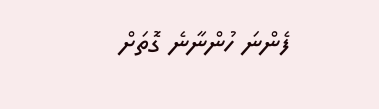ފެންނަ ހުންނާނެ ގޮތަށް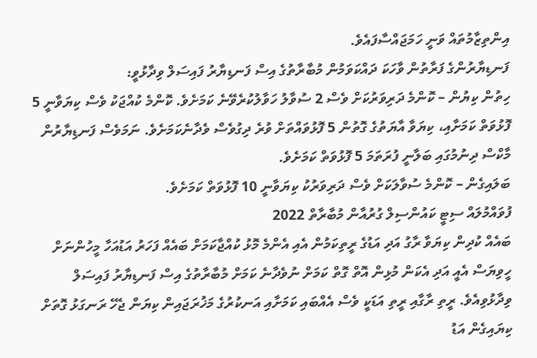އިންތިޒާމުތައް ވަނީ ހަމަޖައްސާފައެވެ.
ފަނޑިޔާރުންގެ ފަރާތުން ވާހަކަ ދައްކަވަމުން މުބާރާތުގެ އިސް ފަނޑިޔާރު ފައިސަލް ވިދާޅުވީ:
ހިތުން ކިޔުން – ކޮންމެ ދަރިވަރުކަށް ވެސް 2 ސުވާލު ހަވާލުކުރެވޭނެ ކަމަށެވެ. ކޮންމެ ކުއްޖަކު ވެސް ކިޔަވާނީ 5 ފޮޅުވަތް ކަމަށާއި، ކިޔަވާ އާޔަތުގެ ގޮތުން 5 ފޮޅުވައްތަށް ވުރެ ދިގުވެސް ވެދާނެކަމަށެވެ. ނަމަވެސް ފަނޑިޔާރުން މާކްސް ދިނުމުގައި ބަލާނީ ފުރަތަމަ 5 ފޮޅުވަތް ކަމަށެވެ.
ބަލައިގެން – ކޮންމެ ސުވާލަކަށް ވެސް ދަރިވަރުކު ކިޔަވާނީ 10 ފޮޅުވަތް ކަމަށެވެ.
ފުވައްމުލައް ސިޓީ ކައުންސިލް ގުރުއާން މުބާރާތް 2022
ބައެއް ކުދިން ކިޔަވާ ރާގު އަދި އަޑުގެ ރީތިކަމުން އެއި އެންމެ މޮޅު ކުއްޖާކަމަށް ބައެއް ފަހަރު އަޑުއަހާ މީހުންނަށް ހީވިޔަސް އެއީ އަދި އެކަން މުޅިން އޮތް ގޮތް ކަމަށް ނުވެދާނެ ކަމަށް މުބާރާތުގެ އިސް ފަނޑިޔާރު ފައިސަލް ވިދާޅުވިއެވެ. ރީތި ރާގާއި ރީތި އަޑަކީ ވެސް އެއްބައި ކަމަށާއި އަނކުރުގެ މަޚުރަޖައިން ކިޔަން ޖެހޭ ރަނގަޅު ގޮތަށް ކިޔައިގެން އަޑު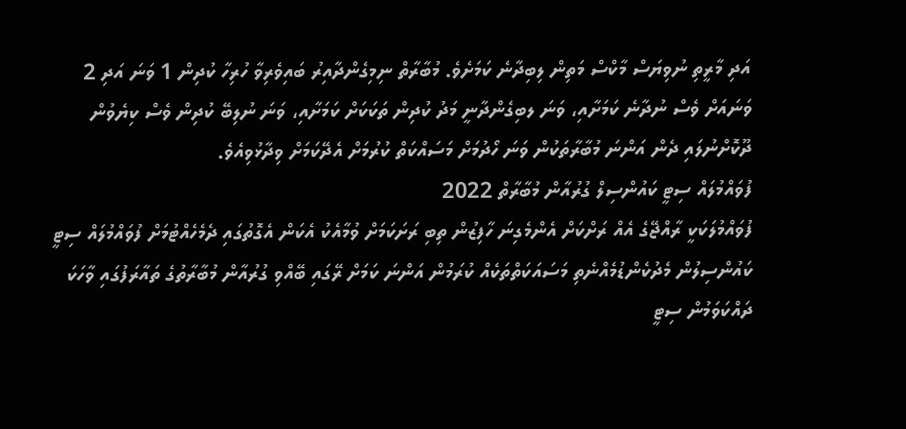އަދި މާރީތި ނުވިޔަސް މާކްސް މަތިން ލިބިދާނެ ކަމަށެވެ. މުބާރާތް ނިމިގެންދާއިރު ބައިވެރިވާ ހުރިހާ ކުދިން 1 ވަނަ އަދި 2 ވަނައަށް ވެސް ނުދާނެ ކަމަށާއި، ވަނަ ލބިގެންދާނީ މަދު ކުދިން ތަކަކަށް ކަމަށާއި، ވަނަ ނުލިބޭ ކުދިން ވެސް ކިޔެވުން ދޫކޮށްނުލައި ދެން އަންނަ މުބާރާތަކުން ވަނަ ހޯދުމަށް މަސައްކަތް ކުރުމަށް އެދޭކަމަށް ވިދާޅުވިއެވެ.
ފުވައްމުލައް ސިޓީ ކައުންސިލް ގުރުއާން މުބާރާތް 2022
ފުވައްމުލަކަކީ ރާއްޖޭގެ އެއް ރަށްކަށް އެންމެގިނަ ހާފިޒުން ތިބި ރަށަކަމަށް ވުމާއެކު އެކަން އެގޮތުގައި ދެމެހެއްޓުމަށް ފުވައްމުލައް ސިޓީ ކައުންސިލުން މެދުކެންޑުމެއްނެތި މަސައަކަތްތަކެއް ކުރަމުން އަންނަ ކަމަށް ރޭގައި ބޭއްވި ގުރުއާން މުބާރާތުގެ ތައާރަފުގައި ވާހަކަ ދައްކަވަމުން ސިޓީ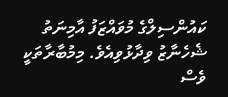ކައުންސިލްގެ މުވައްޒަފު އާމިނަތު ޝެހެނާޒު ވިދާޅުވިއެވެ. މިމުބާރާތަކީ ވެސް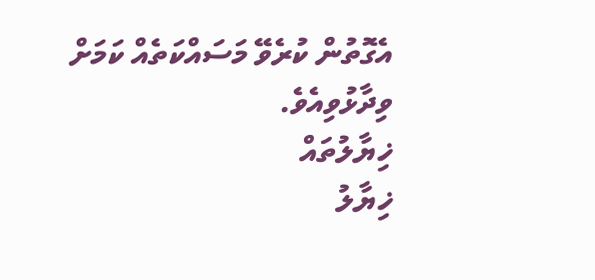އެގޮތުން ކުރެވޭ މަސައްކަތެއް ކަމަށް ވިދާޅުވިއެވެ.
ޚިޔާލުތައް
ޚިޔާލު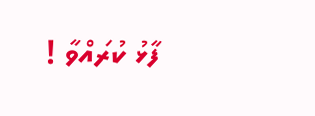ފާޅު ކުރައްވާ !